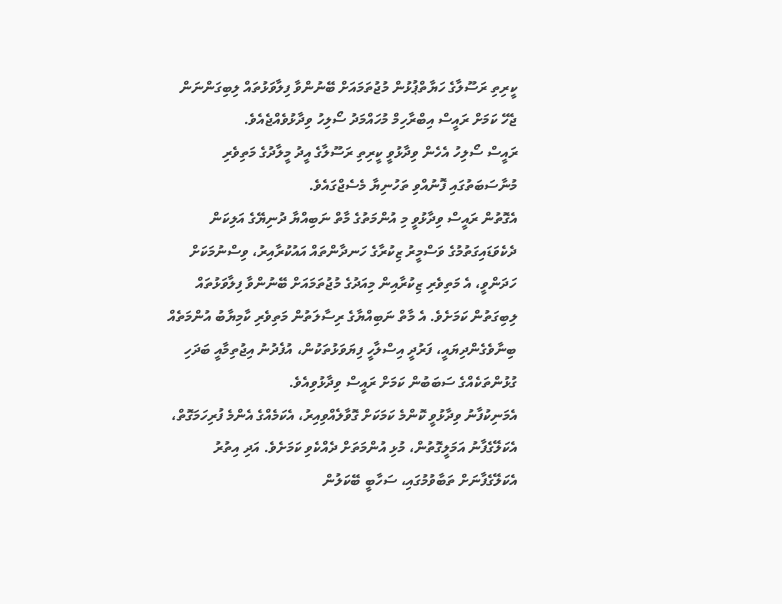ކީރިތި ރަސޫލާގެ ހަޔާތްޕުޅުން މުޖުތަމައަށް ބޭނުންވާ ފިލާވަޅުތައް ލިބިގަންނަން ޖެހޭ ކަމަށް ރައީސް އިބްރާހިމް މުހައްމަދު ސޯލިހު ވިދާޅުވެއްޖެއެވެ.
ރައީސް ސޯލިހު އެހެން ވިދާޅުވީ ކީރިތި ރަސޫލާގެ އީދު މީލާދުގެ މަތިވެރި މުނާސަބަތުގައި ފޮނުއްވި ތަހުނިޔާ މެސެޖްގައެވެ.
އެގޮތުން ރައީސް ވިދާޅުވީ މި އުންމަތުގެ މާތް ނަބިއްޔާ ދުނިޔޭގެ އަލިކަން ދެކެވަޑައިގަތުމުގެ ވަސްމީރު ޒިކުރާގެ ހަނދާންތައް އައުކުރާއިރު، ވިސްނުމަކަށް ހަދަންވީ، އެ މަތިވެރި ޒިކުރާއިން މިއަދުގެ މުޖުތަމައަށް ބޭނުންވާ ފިލާވަޅުތައް ލިބިގަތުން ކަމަށެވެ. އެ މާތް ނަބިއްޔާގެ ރިސާލަތުން މަތިވެރި ކާމިޔާބު އުންމަތެއް ބިނާވެގެންދިޔައީ، ފަރުދީ އިސްލާހީ ފިޔަވަޅުތަކުން، އުފެދުނު އިޖުތިމާއީ ބަދަހި ގުޅުންތަކެއްގެ ސަބަބުން ކަމަށް ރައީސް ވިދާޅުވިއެވެ.
އެމަނިކުފާނު ވިދާޅުވީ ކޮންމެ ކަމަކަށް ގޮވާލެއްވިއިރު، އެކަމެއްގެ އެންމެ ފުރިހަމަގޮތް، އެކަލޭގެފާނު އަމަލީގޮތުން، މުޅި އުންމަތަށް ދެއްކެވި ކަމަށެވެ. އަދި އިތުރު އެކަލޭގެފާނަށް ތަބާވުމުގައި، ސަހާބީ ބޭކަލުން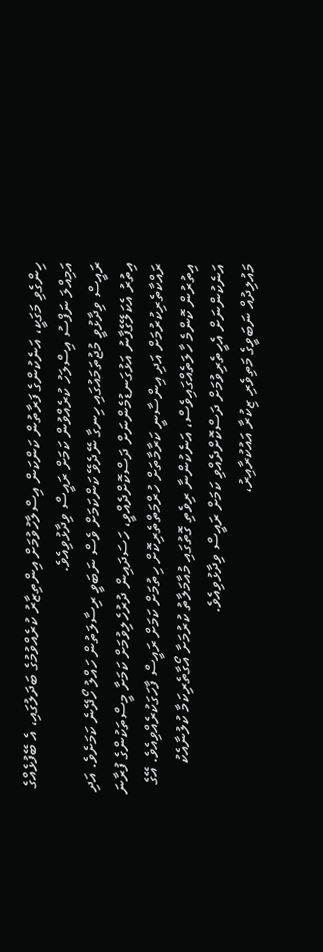ހިންގެވި މަގަކީ، އަނެކުންގެ ފަރާތުން ކަންކަން އިސްލާހުވުމަށް އިންތިޒާރު ކުރެއްވުމުގެ ބަދަލުގައި، އެ ބޭފުޅެއްގެ އަމިއްލަ ނަފްސު އިސްލަހު ކުރެއްވުން ކަމަށް ރައީސް ވިދާޅުވިއެވެ.
ރައީސް ވިދާޅުވީ މުޖުތަމައުގައި ހިނގާ ނޭދެވޭ ކަންކަމަށް ވެސް ނަބަވީ ރިސާލަތުން ހައްލު ހޯދޭނެ ކަމަށެވެ. އަދި އިތުރު އެކަލޭގެފާނު އަޅުގަނޑުމެންނަށް ދަސްކޮށްދެއްވީ، ހަސަދައިން ދުރުހެލިވުމަށް ކަމަށާ މީސްތަކުންގެ ފުރާނަ ރައްކާތެރިކުރުމަށް އަދި އިންސާނީ ކަރާމާތަށް ހުރްމަތްތެރިކޮށް ހިތުމަށް ކަމަށް ރައީސް ފާހަގަކުރެއްވިއެވެ. އޭގެ އިތުރުން ކޮންމެ ހާލަތެއްގައިވެސް، އަނެކުންނާ ރިވެތި ގޮތުގައި މުއާމަލާތު ކުރުމަށާ އޯގާތެރިކަމާ ކުލުނާއެކު އަނެކުންނަށް އެހީތެރިވުމަށް ދަސްކޮށްދެއްވި ކަމަށް ރައީސް ވިދާޅުވިއެވެ.
މައުލިދުއް ނަބަވީގެ މަތިވެރި ޒިކުރާ އައުކުރާއިރު،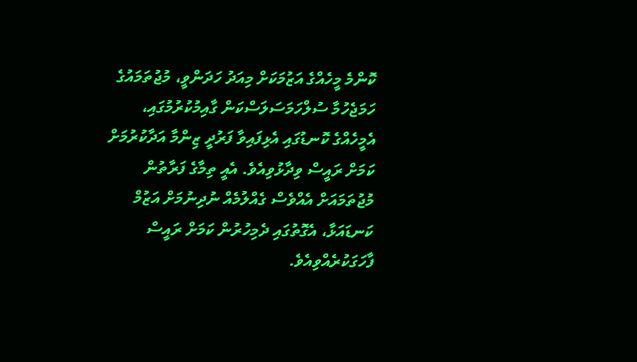ކޮންމެ މީހެއްގެ އަޒުމަކަށް މިއަދު ހަދަންވީ، މުޖުތަމައުގެ ހަމަޖެހުމާ ސުލްހަމަސަލަސްކަން ގާއިމުކުރުމުގައި، އެމީހެއްގެ ކޮނޑުގައި އެޅިފައިވާ ފަރުދީ ޒިންމާ އަދާކުރުމަށް ކަމަށް ރައީސް ވިދާޅުވިއެވެ. އެއީ ތިމާގެ ފަރާތުން މުޖުތަމައަށް އެއްވެސް ގެއްލުމެއް ނުދިނުމަށް އަޒުމް ކަނޑައަޅާ، އެގޮތުގައި ދެމިހުރުން ކަމަށް ރައީސް ފާހަގަކުރެއްވިއެވެ.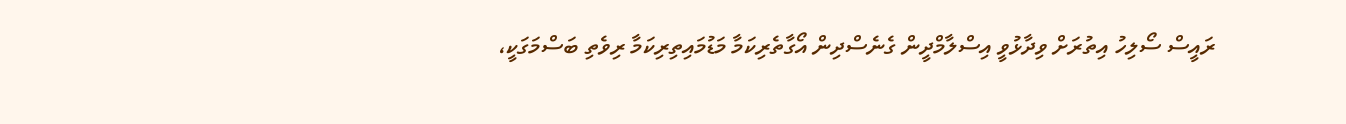ރައީސް ސޯލިހު އިތުރަށް ވިދާޅުވީ އިސްލާމްދީން ގެނެސްދިން އޯގާތެރިކަމާ މަޑުމައިތިރިކަމާ ރިވެތި ބަސްމަގަކީ،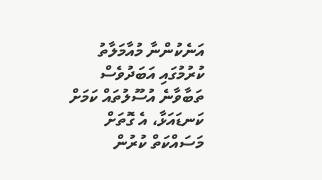އަނެކުންނާ މުއާމަލާތު ކުރުމުގައި އަބަދުވެސް ތަބާވާނެ އުސޫލުތައް ކަމަށް ކަނޑައަޅާ، އެ ގޮތަށް މަސައްކަތް ކުރުން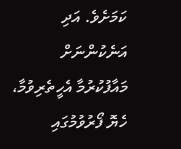ކަމަށެވެ. އަދި އަނެކުންނަށް މައާފުކުރުމާ އެހީތެރިވުމާ، ހެޔޮ ފޯރުވުމުގައި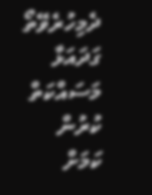ދެމިހުރެވޭތޯ ގަދައަޅާ މަސައްކަތް ކުރުން ކަމަށް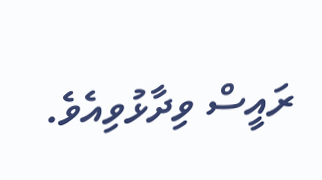ރައީސް ވިދާޅުވިއެވެ.